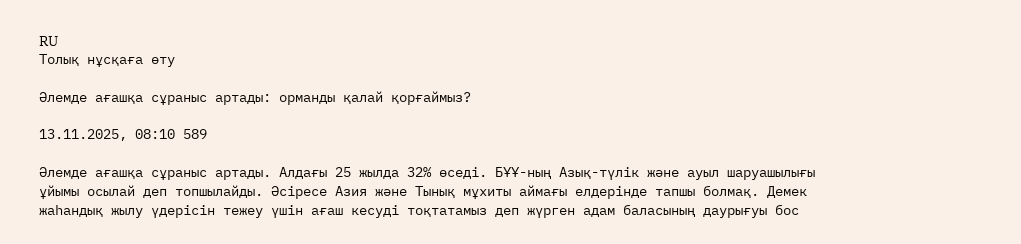RU
Толық нұсқаға өту

Әлемде ағашқа сұраныс артады: орманды қалай қорғаймыз?

13.11.2025, 08:10 589

Әлемде ағашқа сұраныс артады. Алдағы 25 жылда 32% өседі. БҰҰ-ның Азық-түлік және ауыл шаруашылығы ұйымы осылай деп топшылайды. Әсіресе Азия және Тынық мұхиты аймағы елдерінде тапшы болмақ. Демек жаһандық жылу үдерісін тежеу үшін ағаш кесуді тоқтатамыз деп жүрген адам баласының даурығуы бос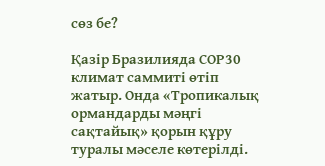сөз бе?

Қазір Бразилияда СOP30 климат саммиті өтіп жатыр. Онда «Тропикалық ормандарды мәңгі сақтайық» қорын құру туралы мәселе көтерілді.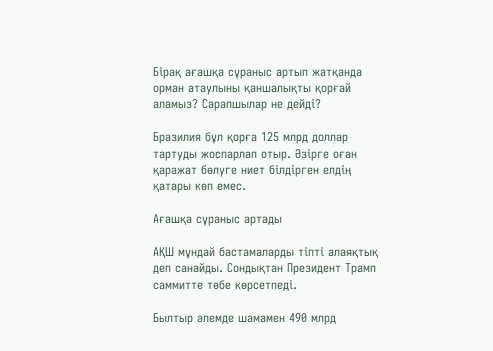Бірақ ағашқа сұраныс артып жатқанда орман атаулыны қаншалықты қорғай аламыз? Сарапшылар не дейді?

Бразилия бұл қорға 125 млрд доллар тартуды жоспарлап отыр. Әзірге оған қаражат бөлуге ниет білдірген елдің қатары көп емес.

Ағашқа сұраныс артады

АҚШ мұндай бастамаларды тіпті алаяқтық деп санайды. Сондықтан Президент Трамп саммитте төбе көрсетпеді.

Былтыр әлемде шамамен 490 млрд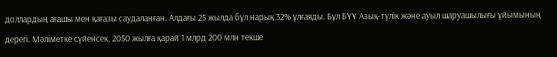доллардың ағашы мен қағазы саудаланған. Алдағы 25 жылда бұл нарық 32% ұлғаяды. Бұл БҰҰ Азық-түлік және ауыл шаруашылығы ұйымының дерегі. Мәліметке сүйенсек, 2050 жылға қарай 1 млрд 200 млн текше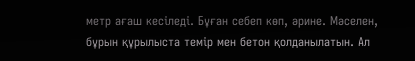метр ағаш кесіледі. Бұған себеп көп, әрине. Мәселен, бұрын құрылыста темір мен бетон қолданылатын. Ал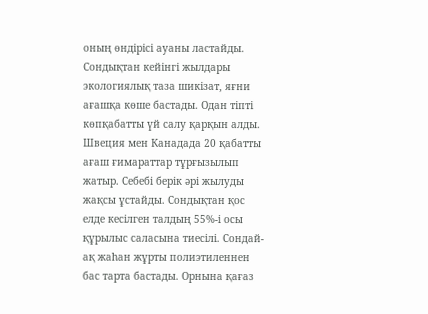оның өндірісі ауаны ластайды. Сондықтан кейінгі жылдары экологиялық таза шикізат, яғни ағашқа көше бастады. Одан тіпті көпқабатты үй салу қарқын алды. Швеция мен Канадада 20 қабатты ағаш ғимараттар тұрғызылып жатыр. Себебі берік әрі жылуды жақсы ұстайды. Сондықтан қос елде кесілген талдың 55%-і осы құрылыс саласына тиесілі. Сондай-ақ жаһан жұрты полиэтиленнен бас тарта бастады. Орнына қағаз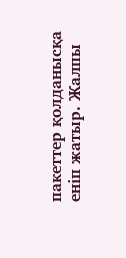пакеттер қолданысқа еніп жатыр. Жалпы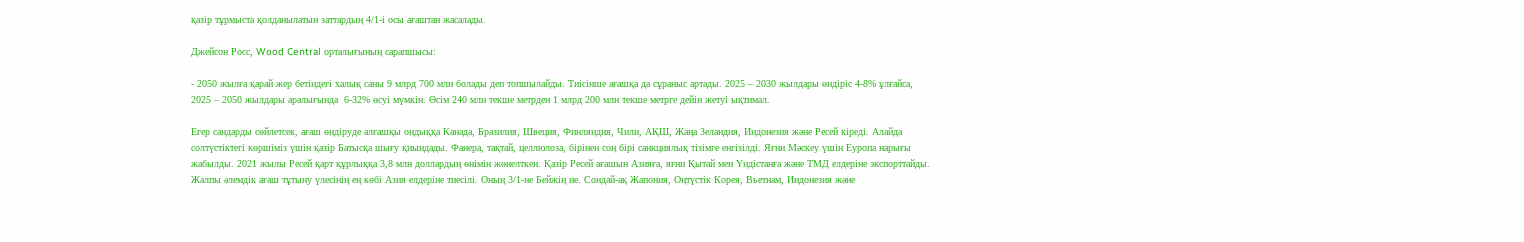қазір тұрмыста қолданылатын заттардың 4/1-і осы ағаштан жасалады.

Джейсон Росс, Wood Central орталығының сарапшысы:

- 2050 жылға қарай жер бетіндегі халық саны 9 млрд 700 млн болады деп топшылайды. Тиісінше ағашқа да сұраныс артады. 2025 – 2030 жылдары өндіріс 4-8% ұлғайса, 2025 – 2050 жылдары аралығында  6-32% өсуі мүмкін. Өсім 240 млн текше метрден 1 млрд 200 млн текше метрге дейін жетуі ықтимал.

Егер сандарды сөйлетсек, ағаш өндіруде алғашқы ондыққа Канада, Бразилия, Швеция, Финляндия, Чили, АҚШ, Жаңа Зеландия, Индонезия және Ресей кіреді. Алайда солтүстіктегі көршіміз үшін қазір Батысқа шығу қиындады. Фанера, тақтай, целлюлоза, бірінен соң бірі санкциялық тізімге енгізілді. Яғни Мәскеу үшін Еуропа нарығы жабылды. 2021 жылы Ресей қарт құрлыққа 3,8 млн доллардың өнімін жөнелткен. Қазір Ресей ағашын Азияға, яғни Қытай мен Үндістанға және ТМД елдеріне экспорттайды. Жалпы әлемдік ағаш тұтыну үлесінің ең көбі Азия елдеріне тиесілі. Оның 3/1-не Бейжің ие. Сондай-ақ Жапония, Оңтүстік Корея, Вьетнам, Индонезия және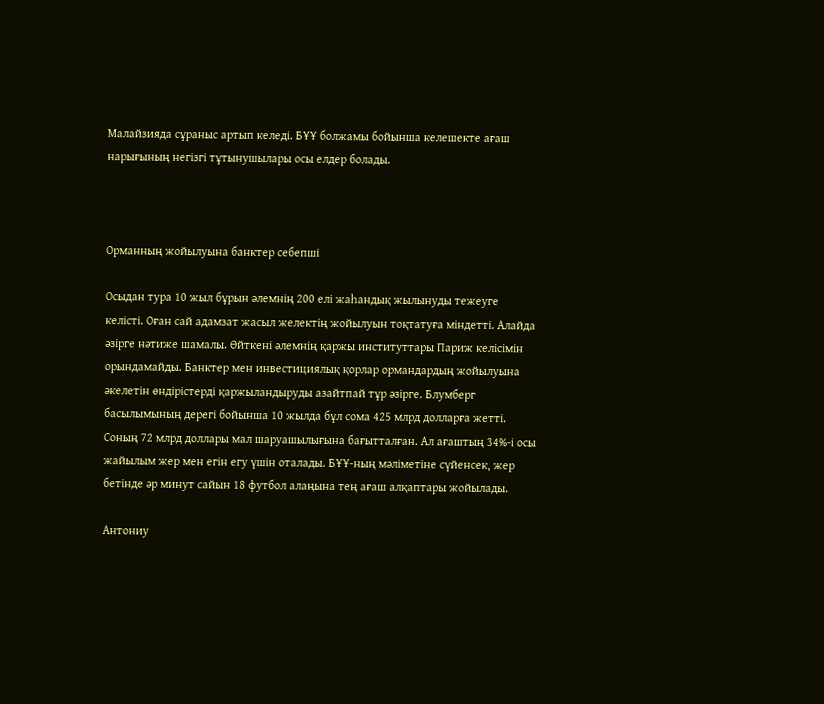Малайзияда сұраныс артып келеді. БҰҰ болжамы бойынша келешекте ағаш нарығының негізгі тұтынушылары осы елдер болады.



Орманның жойылуына банктер себепші

Осыдан тура 10 жыл бұрын әлемнің 200 елі жаһандық жылынуды тежеуге келісті. Оған сай адамзат жасыл желектің жойылуын тоқтатуға міндетті. Алайда әзірге нәтиже шамалы. Өйткені әлемнің қаржы институттары Париж келісімін орындамайды. Банктер мен инвестициялық қорлар ормандардың жойылуына әкелетін өндірістерді қаржыландыруды азайтпай тұр әзірге. Блумберг басылымының дерегі бойынша 10 жылда бұл сома 425 млрд долларға жетті. Соның 72 млрд доллары мал шаруашылығына бағытталған. Ал ағаштың 34%-і осы жайылым жер мен егін егу үшін оталады. БҰҰ-ның мәліметіне сүйенсек, жер бетінде әр минут сайын 18 футбол алаңына тең ағаш алқаптары жойылады.

Антониу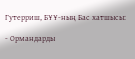Гутерриш, БҰҰ-ның Бас хатшысы:

- Ормандарды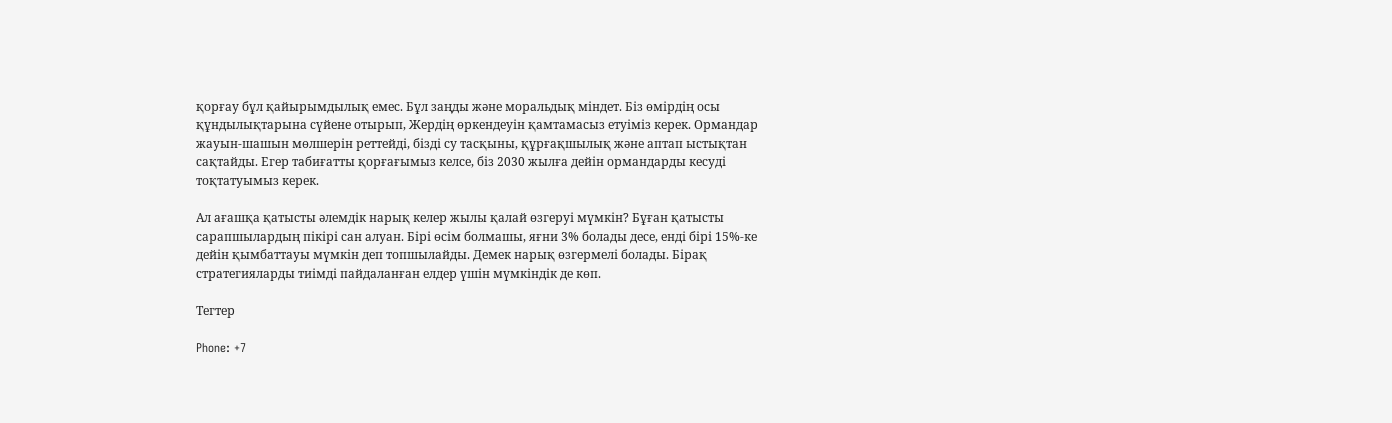қорғау бұл қайырымдылық емес. Бұл заңды және моральдық міндет. Біз өмірдің осы құндылықтарына сүйене отырып, Жердің өркендеуін қамтамасыз етуіміз керек. Ормандар жауын-шашын мөлшерін реттейді, бізді су тасқыны, құрғақшылық және аптап ыстықтан сақтайды. Егер табиғатты қорғағымыз келсе, біз 2030 жылға дейін ормандарды кесуді тоқтатуымыз керек.

Ал ағашқа қатысты әлемдік нарық келер жылы қалай өзгеруі мүмкін? Бұған қатысты сарапшылардың пікірі сан алуан. Бірі өсім болмашы, яғни 3% болады десе, енді бірі 15%-ке дейін қымбаттауы мүмкін деп топшылайды. Демек нарық өзгермелі болады. Бірақ стратегияларды тиімді пайдаланған елдер үшін мүмкіндік де көп.

Тегтер

Phone: +7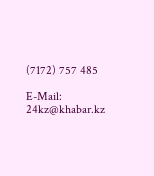(7172) 757 485

E-Mail: 24kz@khabar.kz